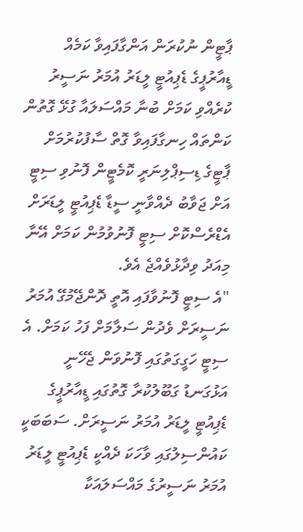ޕާޓީން ނުކުރަން އަންގާފައިވާ ކަމެއް ޑީއާރުޕީގެ ޑެޕިއުޓީ ލީޑަރު އުމަރު ނަސީރު ކުރެއްވި ކަމަށް ބުނާ މައްސަލައާ ގުޅޭ ގޮތުން ކަންތައް ހިނގާފައިވާ ގޮތް ސާފުކުރުމަށް ޕާޓީގެ ޑިސިޕްލިނަރީ ކޮމެޓީން ފޮނުވި ސިޓީ އަށް ޖަވާބު ދެއްވާނީ ސީޑާ ޑެޕިއުޓީ ލީޑަރަށް އެޑްރެސްކޮށް ސިޓީ ފޮނުވުމުން ކަމަށް އޭނާ މިއަދު ވިދާޅުވެއްޖެ އެވެ.
"އެ ސިޓީ ފޮނުވާފައި އޮތީ ދޮންޖޭމުގޭ އުމަރު ނަސީރަށް ވެދުން ސަލާމަށް ފަހު ކަމަށް. އެ ސިޓީ ހަގީގަތުގައި ފޮނުވަން ޖެހޭނީ އަޅުގަނޑު ގަބޫލުކުރާ ގޮތުގައި ޑީއާރުޕީގެ ޑެޕިއުޓީ ލީޑަރު އުމަރު ނަސީރަށް. ސަބަބަކީ ކައުންސިލުގައި ވާހަކަ ދެއްކީ ޑެޕިއުޓީ ލީޑަރު އުމަރު ނަސީރުގެ މައްސަލައަކާ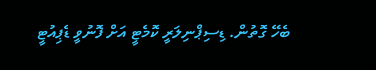ބެހޭ ގޮތުން. ޑިސިޕްނިލަރީ ކޮމެޓީ އަށް ފޮނުވީ ޑެޕިއުޓީ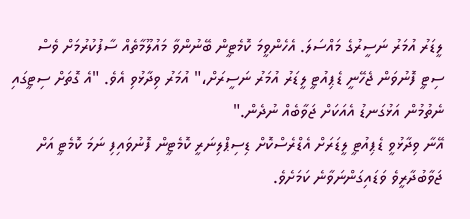ލީޑަރު އުމަރު ނަސީރުގެ މައްސަލަ. އެހެންވީމަ ކޮމެޓީން ބޭނުންވާ މައުލޫމާތެއް ސާފުކުރުމަށް ވެސް ސިޓީ ފޮނުވަން ޖެހޭނީ ޑެޕިއުޓީ ލީޑަރު އުމަރު ނަސީރަށް،" އުމަރު ވިދާޅުވި އެވެ. "އެ ގޮތަށް ސިޓީގައި ނެތުމުން އަޅުގަނޑު އެއަކަށް ޖަވާބެއް ނުދެން."
އޭނާ ވިދާޅުވީ ޑެޕިއުޓީ ލީޑަރަށް އެޑްރެސްކޮށް ޑިސިޕްލިނަރީ ކޮމެޓީން ފޮނުވައިފި ނަމަ ކޮމެޓީ އަށް ޖަވާބުދާރީވެ ވަޑައިގަންނަވާނެ ކަމަށެވެ.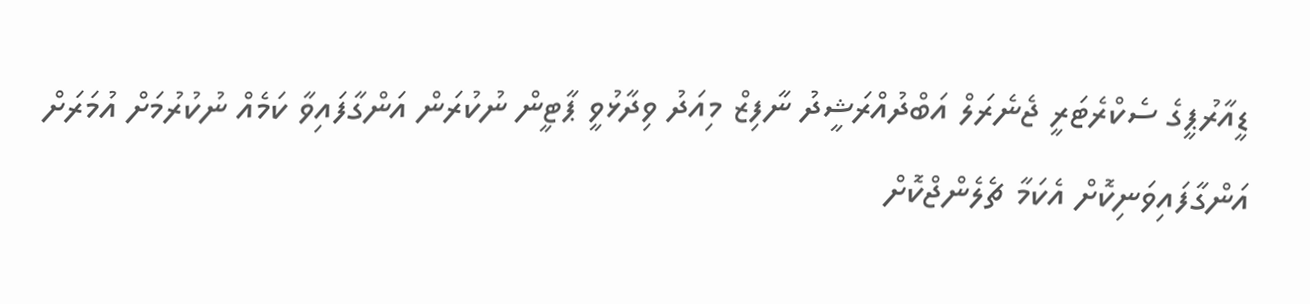ޑީއާރުޕީގެ ސެކްރެޓަރީ ޖެނެރަލް އަބްދުއްރަޝީދު ނާފިޒް މިއަދު ވިދާޅުވީ ޕާޓީން ނުކުރަން އަންގާފައިވާ ކަމެއް ނުކުރުމަށް އުމަރަށް އަންގާފައިވަނިކޮށް އެކަމާ ޗެލެންޖްކޮށް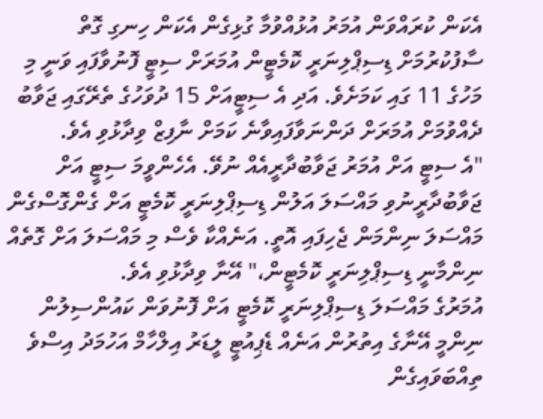އެކަން ކުރައްވަން އުމަރު އުޅުއްވުމާ ގުޅިގެން އެކަން ހިނގި ގޮތް ސާފުކުރުމަށް ޑިސިޕްލިނަރީ ކޮމެޓީން އުމަރަށް ސިޓީ ފޮނުވާފައި ވަނީ މި މަހުގެ 11 ގައި ކަމަށެވެ. އަދި އެ ސިޓީއަށް 15 ދުވަހުގެ ތެރޭގައި ޖަވާބު ދެއްވުމަށް އުމަރަށް ދަންނަވާފައިވާނެ ކަމަށް ނާފިޒް ވިދާޅުވި އެވެ.
"އެ ސިޓީ އަށް އުމަރު ޖަވާބުދާރީއެއް ނުވޭ. އެހެންވީމަ ސިޓީ އަށް ޖަވާބުދާރީނުވި މައްސަލަ އަލުން ޑިސިޕްލިނަރީ ކޮމެޓީ އަށް ގެންގޮސްގެން މައްސަލަ ނިންމަން ޖެހިފައި އޮތީ. އަނެއްކާ ވެސް މި މައްސަލަ އަށް ގޮތެއް ނިންމާނީ ޑިސިޕްލިނަރީ ކޮމެޓީން،" އޭނާ ވިދާޅުވި އެވެ.
އުމަރުގެ މައްސަލަ ޑިސިޕްލިނަރީ ކޮމެޓީ އަށް ފޮނުވަން ކައުންސިލުން ނިންމީ އޭނާގެ އިތުރުން އަނެއް ޑެޕިއުޓީ ލީޑަރު އިލްހާމް އަހުމަދު އިސްވެ ތިއްބަވައިގެން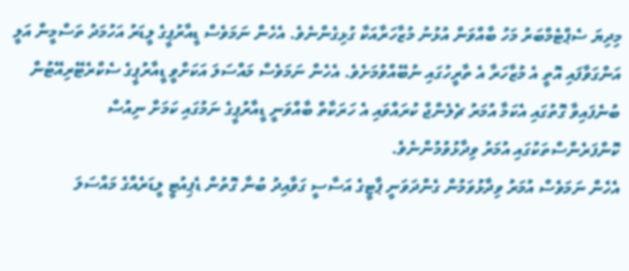މިދިޔަ ސެޕްޓެމްބަރު މަހު ބާއްވަން އުޅުނު މުޒާހަރާއަކާ ގުޅިގެންނެވެ. އެހެން ނަމަވެސް ޑީއާރުޕީގެ ލީޑަރު އަހުމަދު ތަސްމީން އަލީ އަންގަވާފައި އޮތީ އެ މުޒާހަރާ އެ ތާރީހުގައި ނުބޭއްވުމަށެވެ. އެހެން ނަމަވެސް މައްސަލަ އަކަށްވީ ޑީއާރުޕީގެ ސެކްރެޓޭރިއޭޓުން ބުނެފައިވާ ގޮތުގައި އެކަމާ އުމަރު ޗެލެންޖް ކުރައްވައި އެ ހަރަކާތް ބާއްވަނީ ޑީއާރުޕީގެ ނަމުގައި ކަމަށް ނިއުސް ކޮންފަރެންސްތަކުގައި އުމަރު ވިދާޅުވުމުންނެވެ.
އެހެން ނަމަވެސް އުމަރު ވިދާޅުވަމުން ގެންދަވަނީ ޕާޓީގެ އަސާސީ ގަވާއިދު ބުނާ ގޮތުން ޑެޕިއުޓީ ލީޑަރެއްގެ މައްސަލަ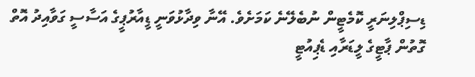ޑިސިޕްލިނަރީ ކޮމެޓީން ނުބެލޭނެ ކަމަށެވެ. އޭނާ ވިދާޅުވަނީ ޑީއާރުޕީގެ އަސާސީ ގަވާއިދު އޮތް ގޮތުން ޕާޓީގެ ލީޑަރާއި ޑެޕިއުޓީ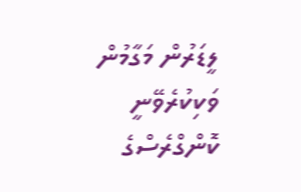ލީޑަރުން މަގާމުން ވަކިކުރެވޭނީ ކޮންގްރެސްގެ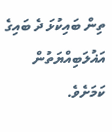ތިން ބައިކުޅަ ދެ ބައިގެ އަޣުލަބިއްޔަތުން ކަމަށެވެ.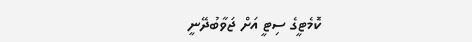ކޮމެޓީގެ ސިޓީ އަށް ޖަވާބުދޭނީ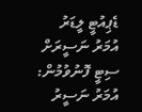ޑެޕިއުޓީ ލީޑަރު އުމަރު ނަސީރަށް ސިޓީ ފޮނުވުމުން: އުމަރު ނަސީރު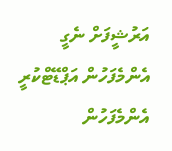އަރުޝީފަށް ނެގީ
އެންމެފަހުން އަޕްޑޭޓްކުރީ
އެންމެފަހުން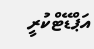އަޕްޑޭޓްކުރީ